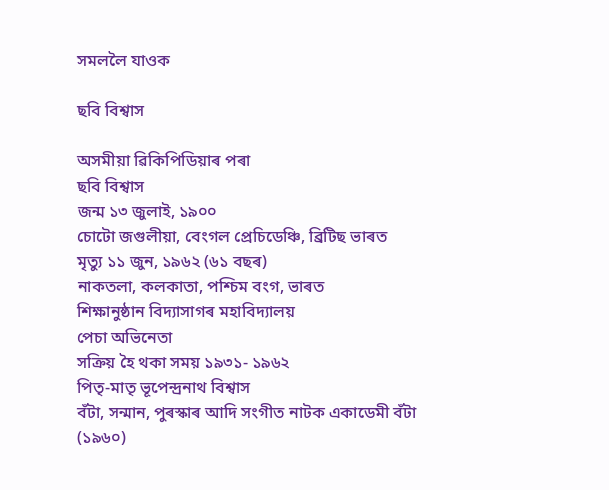সমললৈ যাওক

ছবি বিশ্বাস

অসমীয়া ৱিকিপিডিয়াৰ পৰা
ছবি বিশ্বাস
জন্ম ১৩ জুলাই, ১৯০০
চোটো জগুলীয়া, বেংগল প্ৰেচিডেঞ্চি, ব্ৰিটিছ ভাৰত
মৃত্যু ১১ জুন, ১৯৬২ (৬১ বছৰ)
নাকতলা, কলকাতা, পশ্চিম বংগ, ভাৰত
শিক্ষানুষ্ঠান বিদ্যাসাগৰ মহাবিদ্যালয়
পেচা অভিনেতা
সক্ৰিয় হৈ থকা সময় ১৯৩১- ১৯৬২
পিতৃ-মাতৃ ভূপেন্দ্ৰনাথ বিশ্বাস
বঁটা, সন্মান, পুৰস্কাৰ আদি সংগীত নাটক একাডেমী বঁটা (১৯৬০)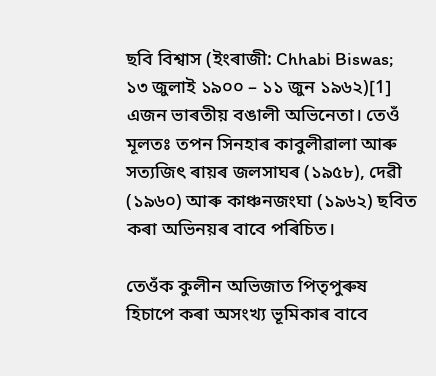ছবি বিশ্বাস (ইংৰাজী: Chhabi Biswas; ১৩ জুলাই ১৯০০ – ১১ জুন ১৯৬২)[1] এজন ভাৰতীয় বঙালী অভিনেতা। তেওঁ মূলতঃ তপন সিনহাৰ কাবুলীৱালা আৰু সত্যজিৎ ৰায়ৰ জলসাঘৰ (১৯৫৮), দেৱী (১৯৬০) আৰু কাঞ্চনজংঘা (১৯৬২) ছবিত কৰা অভিনয়ৰ বাবে পৰিচিত।

তেওঁক কুলীন অভিজাত পিতৃপুৰুষ হিচাপে কৰা অসংখ্য ভূমিকাৰ বাবে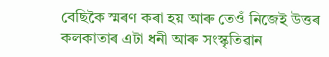বেছিকৈ স্মৰণ কৰা হয় আৰু তেওঁ নিজেই উত্তৰ কলকাতাৰ এটা ধনী আৰু সংস্কৃতিৱান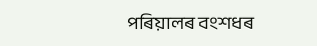পৰিয়ালৰ বংশধৰ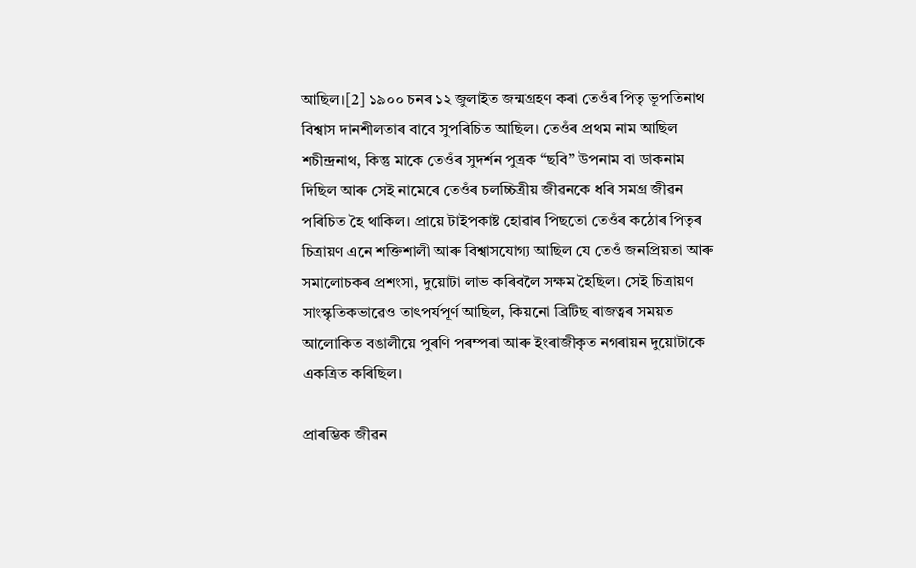আছিল।[2] ১৯০০ চনৰ ১২ জুলাইত জন্মগ্ৰহণ কৰা তেওঁৰ পিতৃ ভূপতিনাথ বিশ্বাস দানশীলতাৰ বাবে সুপৰিচিত আছিল। তেওঁৰ প্ৰথম নাম আছিল শচীন্দ্ৰনাথ, কিন্তু মাকে তেওঁৰ সুদৰ্শন পুত্ৰক “ছবি” উপনাম বা ডাকনাম দিছিল আৰু সেই নামেৰে তেওঁৰ চলচ্চিত্ৰীয় জীৱনকে ধৰি সমগ্ৰ জীৱন পৰিচিত হৈ থাকিল। প্ৰায়ে টাইপকাষ্ট হোৱাৰ পিছতো তেওঁৰ কঠোৰ পিতৃৰ চিত্ৰায়ণ এনে শক্তিশালী আৰু বিশ্বাসযোগ্য আছিল যে তেওঁ জনপ্ৰিয়তা আৰু সমালোচকৰ প্ৰশংসা, দুয়োটা লাভ কৰিবলৈ সক্ষম হৈছিল। সেই চিত্ৰায়ণ সাংস্কৃতিকভাৱেও তাৎপৰ্যপূৰ্ণ আছিল, কিয়নো ব্ৰিটিছ ৰাজত্বৰ সময়ত আলোকিত বঙালীয়ে পুৰণি পৰম্পৰা আৰু ইংৰাজীকৃত নগৰায়ন দুয়োটাকে একত্ৰিত কৰিছিল।

প্ৰাৰম্ভিক জীৱন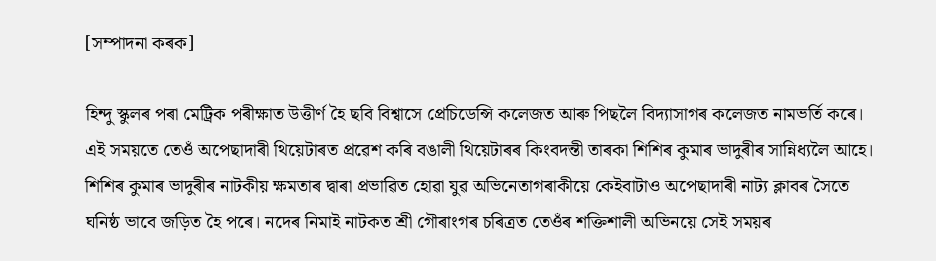[সম্পাদনা কৰক]

হিন্দু স্কুলৰ পৰা মেট্ৰিক পৰীক্ষাত উত্তীৰ্ণ হৈ ছবি বিশ্বাসে প্ৰেচিডেন্সি কলেজত আৰু পিছলৈ বিদ্যাসাগৰ কলেজত নামভৰ্তি কৰে। এই সময়তে তেওঁ অপেছাদাৰী থিয়েটাৰত প্ৰৱেশ কৰি বঙালী থিয়েটাৰৰ কিংবদন্তী তাৰকা শিশিৰ কুমাৰ ভাদুৰীৰ সান্নিধ্যলৈ আহে। শিশিৰ কুমাৰ ভাদুৰীৰ নাটকীয় ক্ষমতাৰ দ্বাৰা প্ৰভাৱিত হোৱা যুৱ অভিনেতাগৰাকীয়ে কেইবাটাও অপেছাদাৰী নাট্য ক্লাবৰ সৈতে ঘনিষ্ঠ ভাবে জড়িত হৈ পৰে। নদেৰ নিমাই নাটকত শ্ৰী গৌৰাংগৰ চৰিত্ৰত তেওঁৰ শক্তিশালী অভিনয়ে সেই সময়ৰ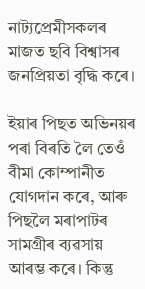নাট্যপ্ৰেমীসকলৰ মাজত ছবি বিশ্বাসৰ জনপ্ৰিয়তা বৃদ্ধি কৰে।

ইয়াৰ পিছত অভিনয়ৰ পৰা বিৰতি লৈ তেওঁ বীমা কোম্পানীত যোগদান কৰে, আৰু পিছলৈ মৰাপাটৰ সামগ্ৰীৰ ব্যৱসায় আৰম্ভ কৰে। কিন্তু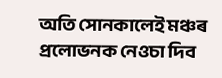অতি সোনকালেই মঞ্চৰ প্ৰলোভনক নেওচা দিব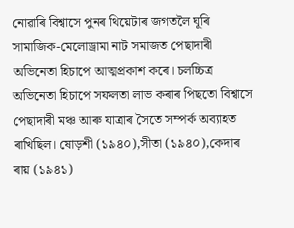নোৱাৰি বিশ্বাসে পুনৰ থিয়েটাৰ জগতলৈ ঘূৰি সামাজিক-মেলোড্ৰামা নাট সমাজত পেছাদাৰী অভিনেতা হিচাপে আত্মপ্ৰকাশ কৰে। চলচ্চিত্ৰ অভিনেতা হিচাপে সফলতা লাভ কৰাৰ পিছতো বিশ্বাসে পেছাদাৰী মঞ্চ আৰু যাত্ৰাৰ সৈতে সম্পৰ্ক অব্যাহত ৰাখিছিল। ষোড়শী (১৯৪০),সীতা (১৯৪০),কেদাৰ ৰায় (১৯৪১)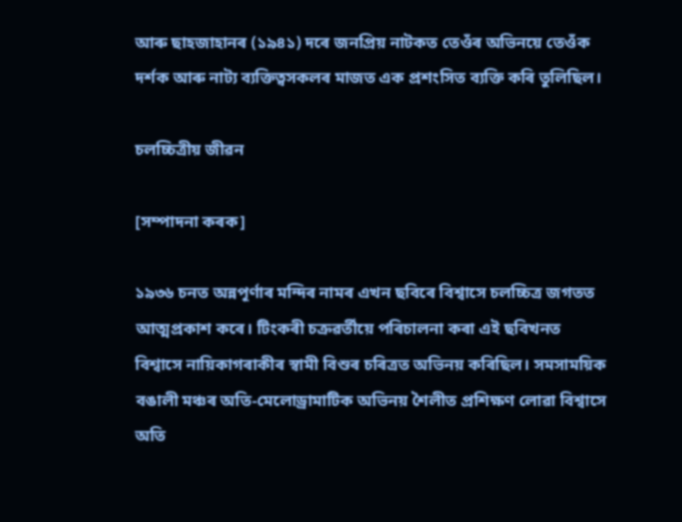আৰু ছাহজাহানৰ (১৯৪১) দৰে জনপ্ৰিয় নাটকত তেওঁৰ অভিনয়ে তেওঁক দৰ্শক আৰু নাট্য ব্যক্তিত্বসকলৰ মাজত এক প্ৰশংসিত ব্যক্তি কৰি তুলিছিল।

চলচ্চিত্ৰীয় জীৱন

[সম্পাদনা কৰক]

১৯৩৬ চনত অন্নপূৰ্ণাৰ মন্দিৰ নামৰ এখন ছবিৰে বিশ্বাসে চলচ্চিত্ৰ জগতত আত্মপ্ৰকাশ কৰে। টিংকৰী চক্ৰৱৰ্তীয়ে পৰিচালনা কৰা এই ছবিখনত বিশ্বাসে নায়িকাগৰাকীৰ স্বামী বিশুৰ চৰিত্ৰত অভিনয় কৰিছিল। সমসাময়িক বঙালী মঞ্চৰ অতি-মেলোড্ৰামাটিক অভিনয় শৈলীত প্ৰশিক্ষণ লোৱা বিশ্বাসে অতি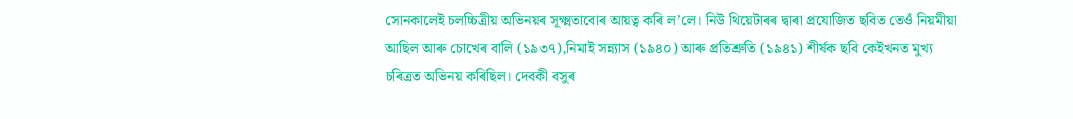সোনকালেই চলচ্চিত্ৰীয় অভিনয়ৰ সূক্ষ্মতাবোৰ আয়ত্ব কৰি ল’লে। নিউ থিয়েটাৰৰ দ্বাৰা প্ৰযোজিত ছবিত তেওঁ নিয়মীয়া আছিল আৰু চোখেৰ বালি (১৯৩৭),নিমাই সন্ন্যাস (১৯৪০) আৰু প্ৰতিশ্ৰুতি (১৯৪১) শীৰ্ষক ছবি কেইখনত মুখ্য চৰিত্ৰত অভিনয় কৰিছিল। দেবকী বসুৰ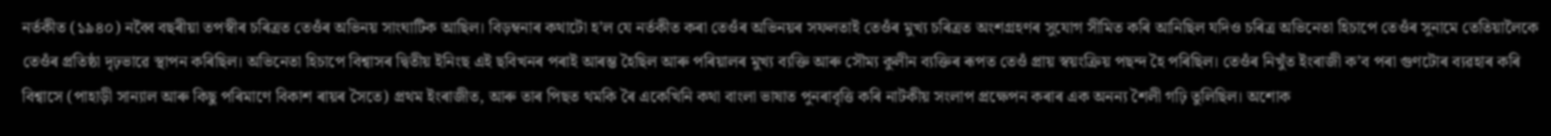নৰ্তকীত (১৯৪০) নব্বৈ বছৰীয়া তপস্বীৰ চৰিত্ৰত তেওঁৰ অভিনয় সাংঘাটিক আছিল। বিড়ম্বনাৰ কথাটো হ’ল যে নৰ্তকীত কৰা তেওঁৰ অভিনয়ৰ সফলতাই তেওঁৰ মুখ্য চৰিত্ৰত অংশগ্ৰহণৰ সুযোগ সীমিত কৰি আনিছিল যদিও চৰিত্ৰ অভিনেতা হিচাপে তেওঁৰ সুনামে তেতিয়ালৈকে তেওঁৰ প্ৰতিষ্ঠা দৃঢ়ভাৱে স্থাপন কৰিছিল। অভিনেতা হিচাপে বিশ্বাসৰ দ্বিতীয় ইনিংছ এই ছবিখনৰ পৰাই আৰম্ভ হৈছিল আৰু পৰিয়ালৰ মুখ্য ব্যক্তি আৰু সৌম্য কুলীন ব্যক্তিৰ ৰূপত তেওঁ প্ৰায় স্বয়ংক্ৰিয় পছন্দ হৈ পৰিছিল। তেওঁৰ নিখুঁত ইংৰাজী ক’ব পৰা গুণটোৰ ব্যৱহাৰ কৰি বিশ্বাসে (পাহাড়ী সান্যাল আৰু কিছু পৰিমাণে বিকাশ ৰায়ৰ সৈতে) প্ৰথম ইংৰাজীত, আৰু তাৰ পিছত থমকি ৰৈ একেখিনি কথা বাংলা ভাষাত পুনৰাবৃত্তি কৰি নাটকীয় সংলাপ প্ৰক্ষেপন কৰাৰ এক অনন্য শৈলী গঢ়ি তুলিছিল। অশোক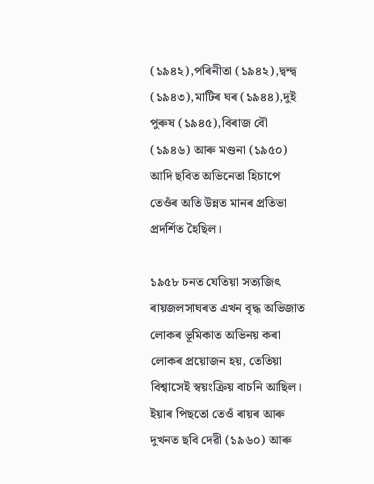(১৯৪২),পৰিনীতা (১৯৪২),দ্বন্দ্ব (১৯৪৩),মাটিৰ ঘৰ (১৯৪৪),দুই পুৰুষ (১৯৪৫),বিৰাজ বৌ (১৯৪৬) আৰু মণ্ডনা (১৯৫০) আদি ছবিত অভিনেতা হিচাপে তেওঁৰ অতি উন্নত মানৰ প্ৰতিভা প্ৰদৰ্শিত হৈছিল।

১৯৫৮ চনত যেতিয়া সত্যজিৎ ৰায়জলসাঘৰত এখন বৃদ্ধ অভিজাত লোকৰ ভূমিকাত অভিনয় কৰা লোকৰ প্ৰয়োজন হয়, তেতিয়া বিশ্বাসেই স্বয়ংক্ৰিয় বাচনি আছিল। ইয়াৰ পিছতো তেওঁ ৰায়ৰ আৰু দুখনত ছবি দেৱী (১৯৬০) আৰু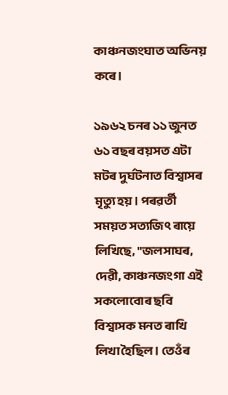কাঞ্চনজংঘাত অভিনয় কৰে।

১৯৬২ চনৰ ১১ জুনত ৬১ বছৰ বয়সত এটা মটৰ দুৰ্ঘটনাত বিশ্বাসৰ মৃত্যু হয়। পৰৱৰ্তী সময়ত সত্যজিৎ ৰায়ে লিখিছে, "জলসাঘৰ, দেৱী, কাঞ্চনজংগা এই সকলোবোৰ ছবি বিশ্বাসক মনত ৰাখি লিখা হৈছিল। তেওঁৰ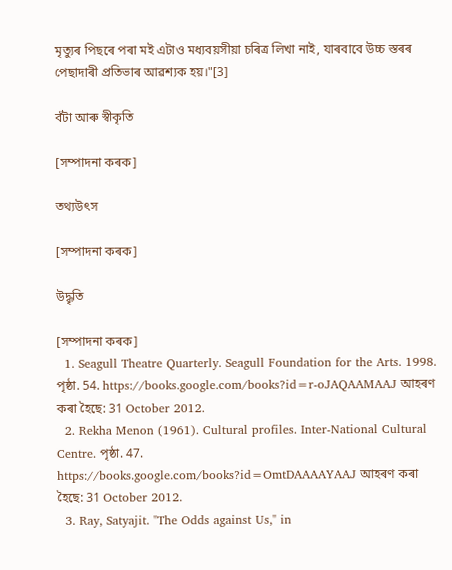মৃত্যুৰ পিছৰে পৰা মই এটাও মধ্যবয়সীয়া চৰিত্ৰ লিখা নাই, যাৰবাবে উচ্চ স্তৰৰ পেছাদাৰী প্ৰতিভাৰ আৱশ্যক হয়।"[3]

বঁটা আৰু স্বীকৃতি

[সম্পাদনা কৰক]

তথ্যউৎস

[সম্পাদনা কৰক]

উদ্ধৃতি

[সম্পাদনা কৰক]
  1. Seagull Theatre Quarterly. Seagull Foundation for the Arts. 1998. পৃষ্ঠা. 54. https://books.google.com/books?id=r-oJAQAAMAAJ আহৰণ কৰা হৈছে: 31 October 2012.
  2. Rekha Menon (1961). Cultural profiles. Inter-National Cultural Centre. পৃষ্ঠা. 47. https://books.google.com/books?id=OmtDAAAAYAAJ আহৰণ কৰা হৈছে: 31 October 2012.
  3. Ray, Satyajit. "The Odds against Us," in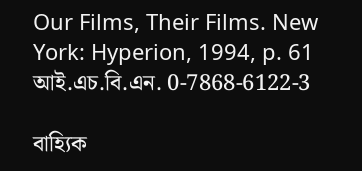Our Films, Their Films. New York: Hyperion, 1994, p. 61 আই.এচ.বি.এন. 0-7868-6122-3

বাহ্যিক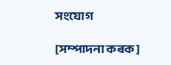সংযোগ

[সম্পাদনা কৰক]